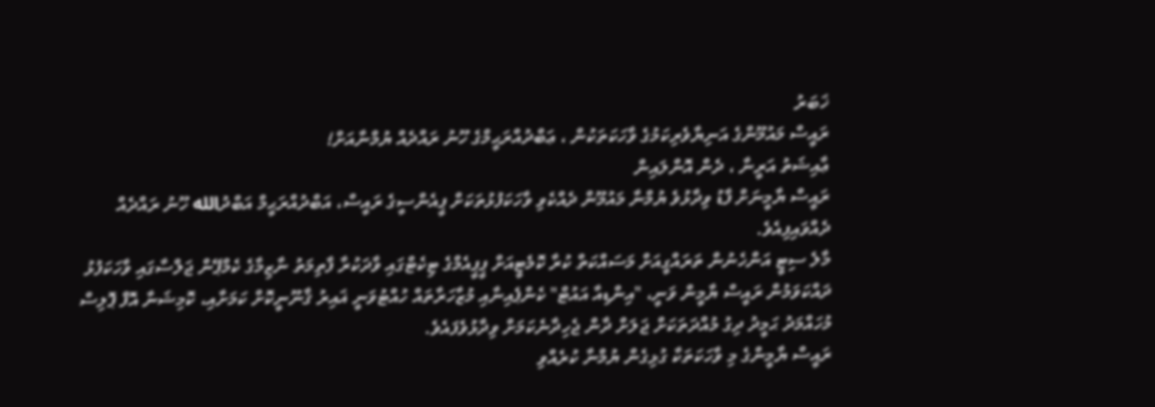ޚަބަރު
ރައީސް މައުމޫންގެ އަނިޔާވެރިކަމުގެ ވާހަކަތަކުން ، ޢަބްދުއްރަޙީމްގެ ހޫނު ރައްދެއް ޔުމްނާއަށް!
ޢާއިޝަތު އަރީނާ ، ދެން އޮންލައިން
ރައީސް ޔާމީނަށް ފާޑު ވިދާޅުވެ ޔުމްނާ މައުމޫން ދެއްކެވި ވާހަކަފުޅުތަކަށް ޕީއެންސީގެ ރައީސް، އަބްދުއްރަޙީމް އަބްދުالله ހޫނު ރައްދެއް ދެއްވައިފިއެވެ.
މާލެ ސިޓީ އަންހެނުން ތަރައްގީއަށް މަސައްކަތް ކުރާ ކޮމެޓީއަށް ޕީޕީއެމްގެ ޓިކެޓްގައި ވާދަކުރާ ފާތިމަތު ނާޒިމާގެ ކެމްޕޭން ޖަލްސާގައި ވާހަކަފުޅު ދައްކަވަމުން ރައީސް ޔާމީން ވަނީ، "އިންޑިއާ އައުޓް" ކެންޕެއިނާއި މުޒާހަރާތައް ހުއްޓުވަނީ ޣައިރު ޤާނޫނީކޮށް ކަމަށާއި، ކޮމިޝަނާ އޮފް ޕޮލިސް މުހައްމަދު ޙަމީދު ދިގު މުއްދަތަކަށް ޖަލަށް ދާން ޖެހިދާނެކަމަށް ވިދާޅުވެފައެވެ.
ރައީސް ޔާމީންގެ މި ވާހަކަތަކާ ގުޅިގެން ޔުމްނާ ކުރެއްވި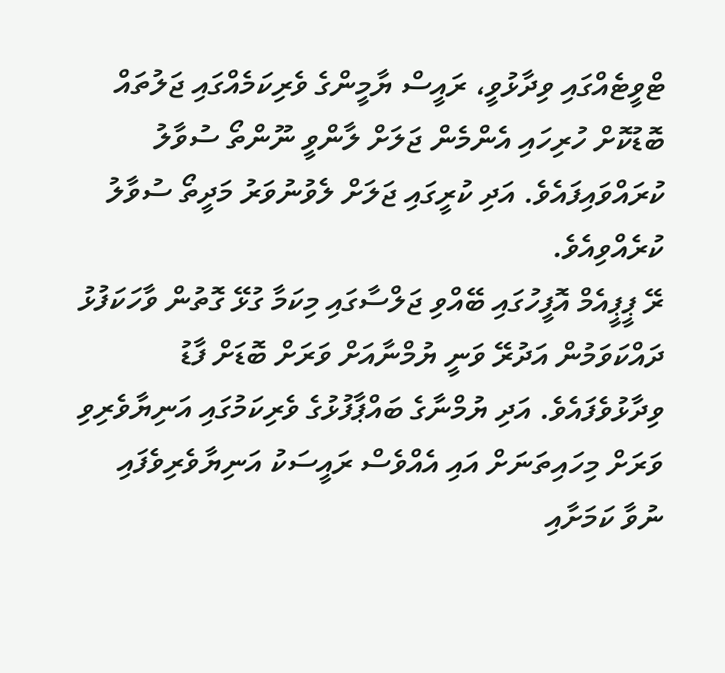ޓްވީޓެއްގައި ވިދާޅުވީ، ރައީސް ޔާމީންގެ ވެރިކަމެއްގައި ޖަލުތައް ބޮޑުކޮށް ހުރިހައި އެންމެން ޖަލަށް ލާންވީ ނޫންތޯ ސުވާލު ކުރައްވައިފައެވެ. އަދި ކުރީގައި ޖަލަށް ލެވުނުވަރު މަދީތޯ ސުވާލު ކުރެއްވިއެވެ.
ރޭ ޕީޕީއެމް އޮފީހުގައި ބޭއްވި ޖަލްސާގައި މިކަމާ ގުޅޭ ގޮތުން ވާހަކަފުޅު ދައްކަވަމުން އަދުރޭ ވަނީ ޔުމްނާއަށް ވަރަށް ބޮޑަށް ފާޑު ވިދާޅުވެފައެވެ. އަދި ޔުމްނާގެ ބައްޕާފުޅުގެ ވެރިކަމުގައި އަނިޔާވެރިވި ވަރަށް މިހައިތަނަށް އައި އެއްވެސް ރައީސަކު އަނިޔާވެރިވެފައި ނުވާ ކަމަށާއި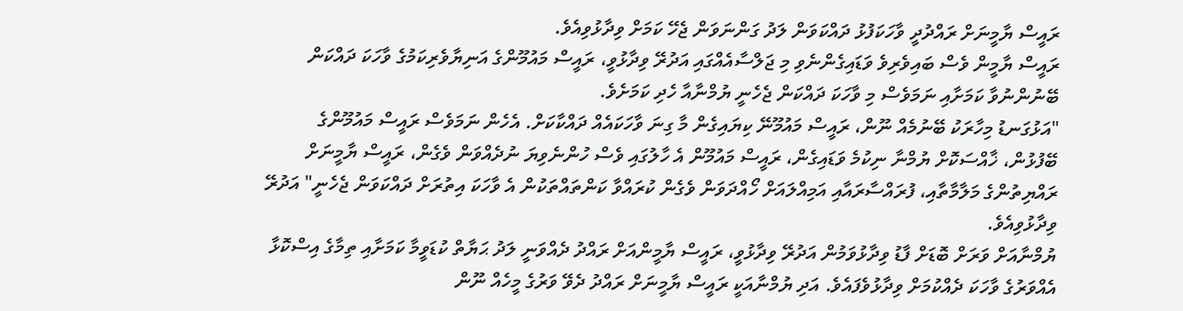ރައީސް ޔާމީނަށް ރައްދުދީ ވާހަކަފުޅު ދައްކަވަން ލަދު ގަންނަވަން ޖެހޭ ކަމަށް ވިދާޅުވިއެވެ.
ރައީސް ޔާމީން ވެސް ބައިވެރިވެ ވަޑައިގެންނެވި މި ޖަލްސާއެއްގައި އަދުރޭ ވިދާޅުވީ، ރައީސް މައުމޫންގެ އަނިޔާވެރިކަމުގެ ވާހަކަ ދައްކަން ބޭނުންނުވާ ކަމަށާއި ނަމަވެސް މި ވާހަކަ ދައްކަން ޖެހެނީ ޔުމްނާއާ ހެދި ކަމަށެވެ.
"އަޅުގަނޑު މިހާރަކު ބޭނުމެއް ނޫން، ރައީސް މައުމޫނޭ ކިޔައިގެން މާ ގިނަ ވާހަކައެއް ދައްކާކަށް. އެހެން ނަމަވެސް ރައީސް މައުމޫންގެ ބޭފުޅުން، ޚާއްސަކޮށް ޔުމްނާ ނިކުމެ ވަޑައިގެން، ރައީސް މައުމޫން އެ ހާލުގައި ވެސް ހުންނެވިޔަ ނުދެއްވަން ވެގެން، ރައީސް ޔާމީނަށް ރައްޔިތުންގެ މަލާމާތާއި، ފުރައްސާރައާއި އަމިއްލައަށް ހޯއްދަވަން ވެގެން ކުރައްވާ ކަންތައްތަކުން އެ ވާހަކަ އިތުރަށް ދައްކަވަން ޖެހެނީ" އަދުރޭ ވިދާޅުވިއެވެ.
ޔުމްނާއަށް ވަރަށް ބޮޑަށް ފާޑު ވިދާޅުވަމުން އަދުރޭ ވިދާޅުވީ، ރައީސް ޔާމީންއަށް ރައްދު ދެއްވަނީ ލަދު ޙަޔާތް ކުޑަވީމާ ކަމަށާއި ތިމާގެ އިސްކޮޅާ އެއްވަރުގެ ވާހަކަ ދެއްކުމަށް ވިދާޅުވެފައެވެ. އަދި ޔުމްނާއަކީ ރައީސް ޔާމީނަށް ރައްދު ދެވޭ ވަރުގެ މީހެއް ނޫން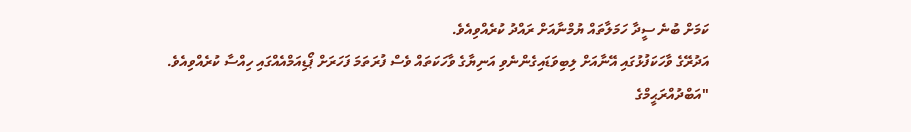ކަމަށް ބުނެ ސީދާ ހަމަލާތައް ޔުމްނާއަށް ރައްދު ކުރެއްވިއެވެ.
އަދުރޭގެ ވާހަކަފުޅުގައި އޭނާއަށް ލިބިވަޑައިގެންނެވި އަނިޔާގެ ވާހަކަތައް ވެސް ފުރަތަމަ ފަހަރަށް ޕޯޑިއަމްއެއްގައި ހިއްސާ ކުރެއްވިއެވެ.
"އަބްދުއްރަޙީމްގެ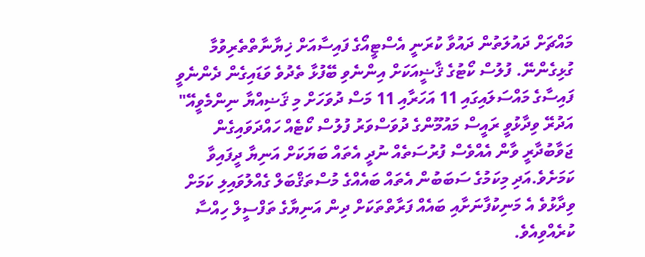މައްޗަށް ދައުލަތުން ދައުވާ ކުރަނީ އެސްޓީއޯގެ ފައިސާއަށް ޚިޔާނާތްތެރިވުމާ ގުޅިގެންނޭ. ފުލުސް ކޯޓުގެ ޤާޟީއަކަށް އިންނެވި ބޭފުޅާ ތެދުވެ ވަޑައިގެން ދެންނެވީ ފައިސާގެ މައްސަލައިގައި 11 އަހަރާއި 11 މަސް ދުވަހަށް މި ޤަޟިއްޔާ ނިންމެވީއޭ" އަދުރޭ ވިދާޅުވީ ރައީސް މައުމޫންގެ ދުވަސްވަރު ފުލުސް ކޯޓެއް ހައްދަވައިގެން ޖަވާބުދާރީ ވާން އެއްވެސް ފުރުސަތެއް ނުދީ އެތައް ބަޔަކަށް އަނިޔާ ދީފައިވާ ކަމަށެވެ.އަދި މިކަމުގެ ސަބަބުން އެތައް ބައެއްގެ މުސްތަޤްބަލް ގެއްލުވައިލި ކަމަށް ވިދާޅުވެ އެ މަނިކުފާނަށާއި ބައެއް ފަރާތްތަކަށް ދިން އަނިޔާގެ ތަފްސީލް ހިއްސާ ކުރެއްވިއެވެ.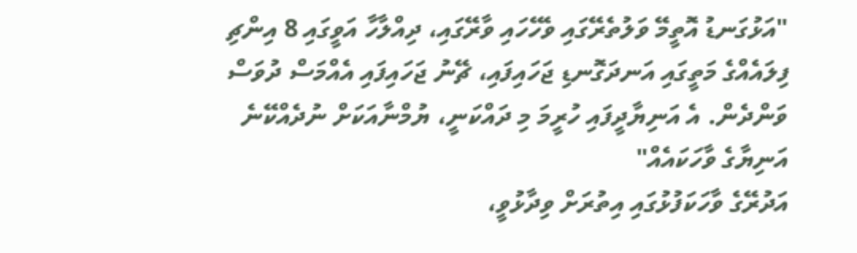"އަޅުގަނޑު އޮތީމޭ ވަލުތެރޭގައި ވެހޭހައި ވާރޭގައި، ދިއްލާހާ އަވީގައި 8 އިންޗި ފިލައެއްގެ މަތީގައި އަނދަގޮނޑި ޖަހައިފައި، ޗޭނު ޖަހައިފައި އެއްމަސް ދުވަސް ވަންދެން. އެ އަނިޔާދީފައި ހުރީމަ މި ދައްކަނީ، ޔުމްނާއަކަށް ނުދެއްކޭނެ އަނިޔާގެ ވާހަކައެއް"
އަދުރޭގެ ވާހަކަފުޅުގައި އިތުރަށް ވިދާޅުވީ،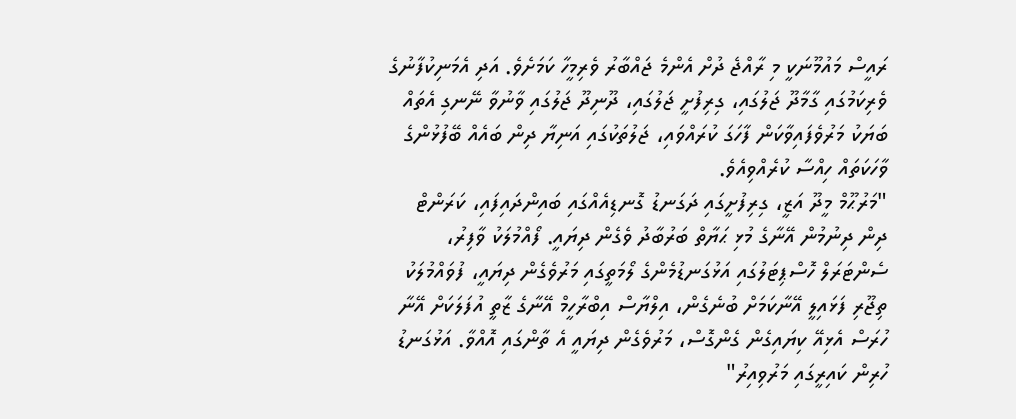ރައީސް މައުމޫނަކީ މި ރާއްޖެ ދުށް އެންމެ ޖައްބާރު ވެރިމީހާ ކަމަށެވެ. އަދި އެމަނިކުފާނުގެ ވެރިކަމުގައި ގާމާދޫ ޖަލުގައި، ގިރިފުށީ ޖަލުގައި، ދޫނިދޫ ޖަލުގައި ވާނުވާ ނޭނގި އެތައް ބަޔަކު މަރުވެފައިވާކަން ފާހަގަ ކުރައްވައި، ޖަލުތަކުގައި އަނިޔާ ދިން ބައެއް ބޭފުޅުންގެ ވާހަކަތައް ހިއްސާ ކުރެއްވިއެވެ.
"މަރުޙޫމް މީދޫ އަޒީ، ގިރިފުށީގައި ދަގަނޑު ގޮނޑިއެއްގައި ބައިންދައިފައި، ކަރަންޓް ދިން ދިނުމުން އޭނާގެ މުޅި ޙަޔާތް ބަރުބާދު ވެގެން ދިޔައީ. ފޯއްމުލަކު ވާފިރު، ސެންޓަރަލް ހޮސްޕިޓަލުގައި އަޅުގަނޑުމެންގެ ލޯމަތީގައި މަރުވެގެން ދިޔައީ، ފުވައްމުލަކު ތިޖޫރި ފަޅައިލީ އޭނާކަމަށް ބުނެގެން، އިލްޔާސް އިބްރާހީމް އޭނާގެ ޒާތީ އުފަލަކަށް އޭނާ ހުރަސް އެޅިއޭ ކިޔައިގެން ގެންގޮސް، މަރުވެގެން ދިޔައީ އެ ތާންގައި އޮއްވާ. އަޅުގަނޑު ހުރިން ކައިރީގައި މަރުވިއިރު"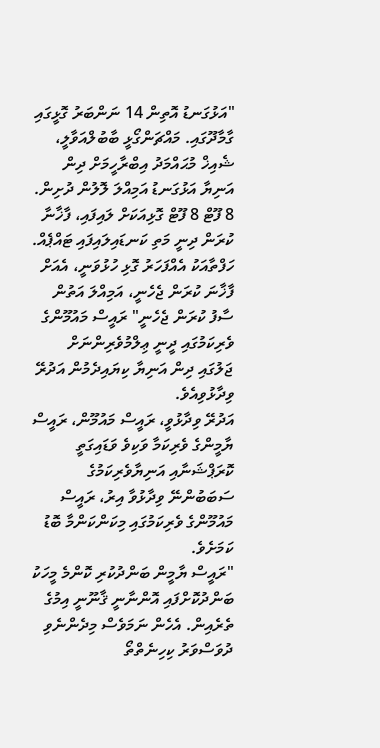"އަޅުގަނޑު އޮތިން 14 ނަންބަރު ގޮޅީގައި ގާމާދޫގައި. މައްޗަންގޯޅީ ބާބުލްއަވާލީ، ޝެއިޚް މުޙައްމަދު އިބްރާހީމަށް ދިން އަނިޔާ އަޅުގަނޑު އަމިއްލަ ލޮލުން ދުށިން. 8 ފޫޓް 8 ފޫޓް ގޮޅިއަކަށް ލައިފައި، ފާޚާނާ ކުރަން ދިނީ މަތި ކަނޑައިލައިފައި ޓައްޕެއް. ހަފްތާއަކު އެއްފަހަރު ގޮޅި ހުޅުވަނީ، އެއަށް ފާޚާނަ ކުރަން ޖެހެނީ، އަމިއްލަ އަތުން ސާފު ކުރަން ޖެހެނީ" ރައީސް މައުމޫންގެ ވެރިކަމުގައި ދީނީ ޢިލްމުވެރިންނަށް ޖަލުގައި ދިން އަނިޔާ ކިޔައިދެމުން އަދުރޭ ވިދާޅުވިއެވެ.
އަދުރޭ ވިދާޅުވީ، ރައީސް މައުމޫން، ރައީސް ޔާމީންގެ ވެރިކަމާ ވަކިވެ ވަޑައިގަތީ ކޮރަޕްޝަނާއި އަނިޔާވެރިކަމުގެ ސަބަބުންނޭ ވިދާޅުވާ އިރު، ރައީސް މައުމޫންގެ ވެރިކަމުގައި މިކަންކަންމާ ބޮޑު ކަމަށެވެ.
"ރައީސް ޔާމީން ބަންދުކުރި ކޮންމެ މީހަކު ބަންދުކޮށްފައި އޮންނާނީ ޤާނޫނީ އިމުގެ ތެރެއިން. އެހެން ނަމަވެސް މިދެންނެވި ދުވަސްވަރު ކިހިނެތްތޯ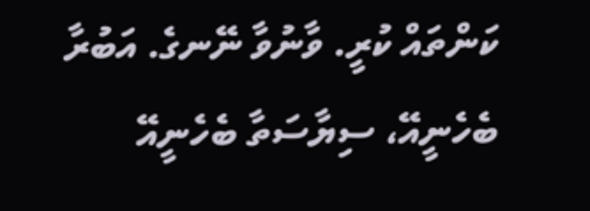ކަންތައް ކުރީ. ވާނުވާ ނޭނގެ. އަބުރާ ބެހެނީއޭ، ސިޔާސަތާ ބެހެނީއޭ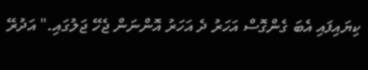ކިޔައިފައި އެބަ ގެންގޮސް އަހަރު ދެ އަހަރު އޮންނަން ޖެހޭ ޖަލުގައި." އަދުރޭ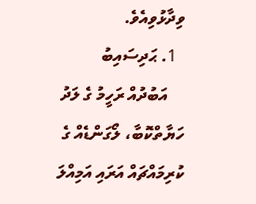ވިދާޅުވިއެވެ.
  1. ޙަދިސައިބު
    އަބުދުއް ރަހީމު ގެ ލަދު ހަޔާތްކޮބާ، ލޯގަންޑެއް ގެ ކުރިމައްޗައް އަރައި އަމިއްލަ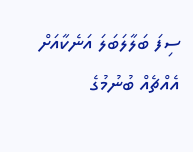ސިފަ ބަލާލަބަލަ އަނެކާއަށް އެއްޗެއް ބުނުމުގެ